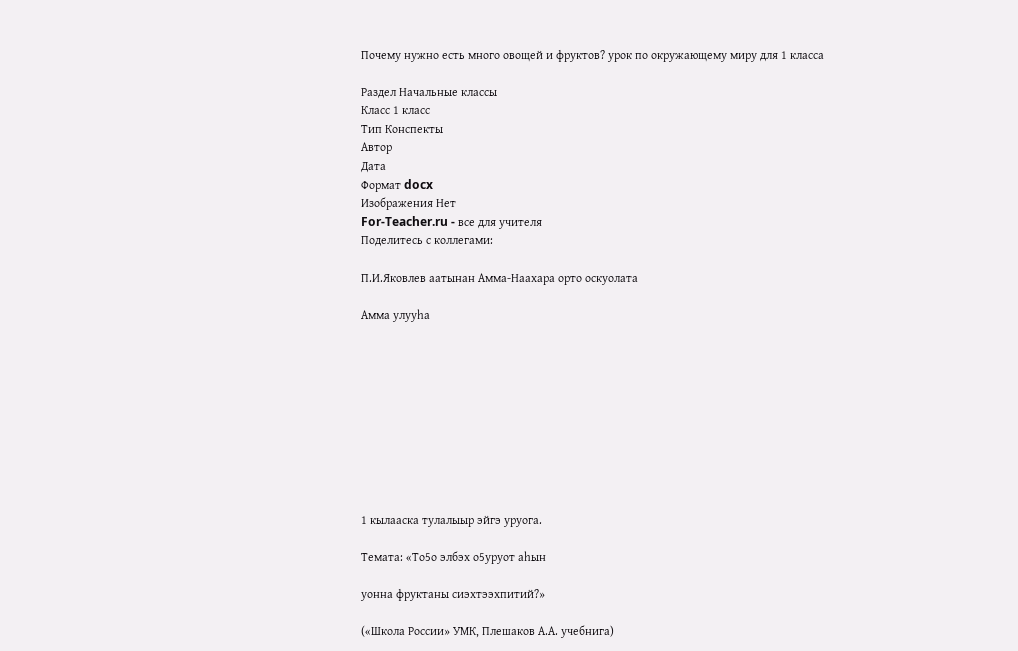Почему нужно есть много овощей и фруктов? урок по окружающему миру для 1 класса

Раздел Начальные классы
Класс 1 класс
Тип Конспекты
Автор
Дата
Формат docx
Изображения Нет
For-Teacher.ru - все для учителя
Поделитесь с коллегами:

П.И.Яковлев аатынан Амма-Наахара орто оскуолата

Амма улууhа










1 кылааска тулалыыр эйгэ уруога.

Темата: «То5о элбэх о5уруот аһын

уонна фруктаны сиэхтээхпитий?»

(«Школа России» УМК, Плешаков А.А. учебнига)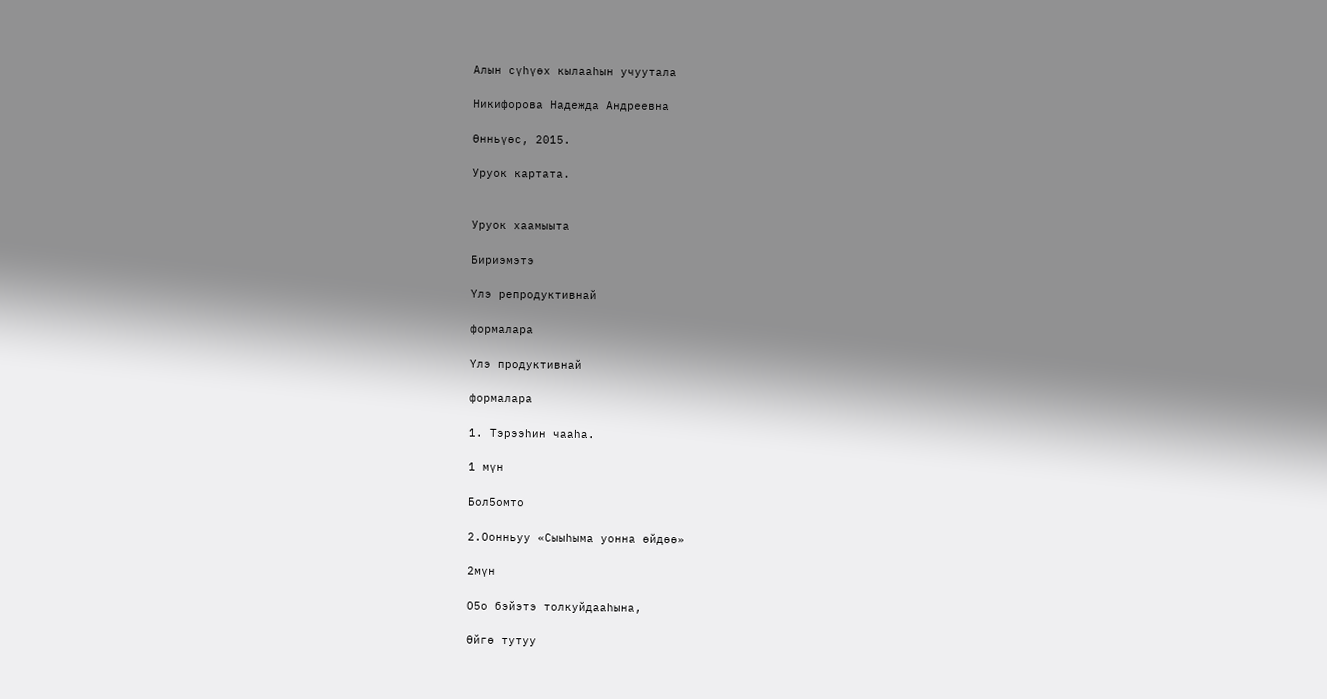Алын сүһүөх кылааһын учуутала

Никифорова Надежда Андреевна

Өнньүөс, 2015.

Уруок картата.


Уруок хаамыыта

Бириэмэтэ

Үлэ репродуктивнай

формалара

Үлэ продуктивнай

формалара

1. Тэрээһин чааһа.

1 мүн

Бол5омто

2.Оонньуу «Сыыhыма уонна өйдөө»

2мүн

О5о бэйэтэ толкуйдааһына,

Өйгө тутуу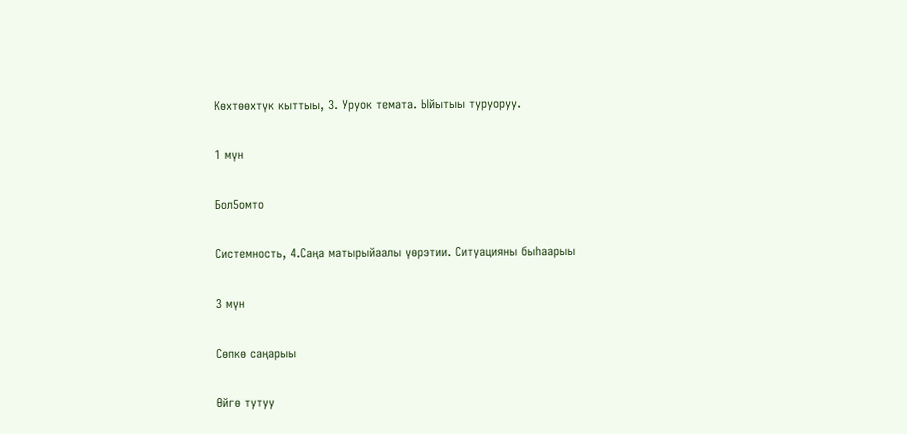Көхтөөхтүк кыттыы, 3. Уруок темата. Ыйытыы туруоруу.

1 мүн

Бол5омто

Системность, 4.Саңа матырыйаалы үөрэтии. Ситуацияны быhаарыы

3 мүн

Сөпкө саңарыы

Өйгө тутуу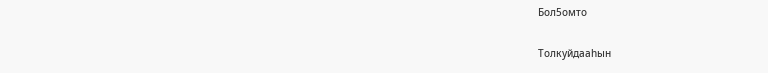Бол5омто

Толкуйдааһын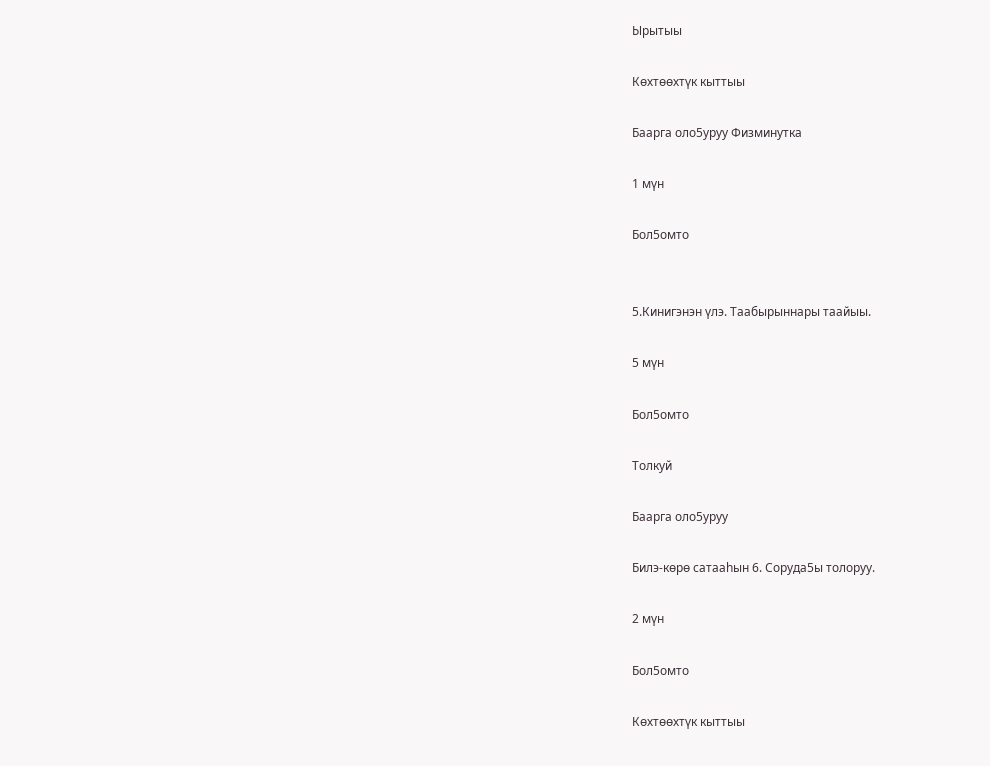Ырытыы

Көхтөөхтүк кыттыы

Баарга оло5уруу Физминутка

1 мүн

Бол5омто


5.Кинигэнэн үлэ. Таабырыннары таайыы.

5 мүн

Бол5омто

Толкуй

Баарга оло5уруу

Билэ-көрө сатааһын 6. Соруда5ы толоруу.

2 мүн

Бол5омто

Көхтөөхтүк кыттыы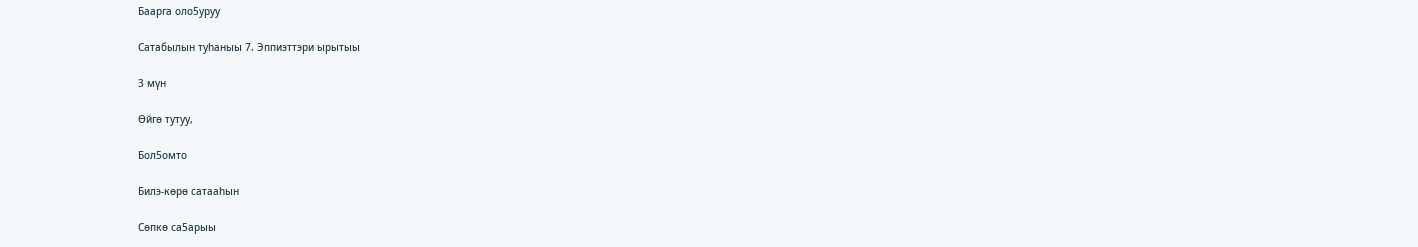Баарга оло5уруу

Сатабылын туһаныы 7. Эппиэттэри ырытыы

3 мүн

Өйгө тутуу,

Бол5омто

Билэ-көрө сатааһын

Сөпкө са5арыы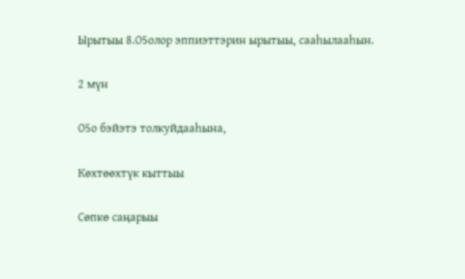Ырытыы 8.О5олор эппиэттэрин ырытыы, сааhылааhын.

2 мүн

О5о бэйэтэ толкуйдааһына,

Көхтөөхтүк кыттыы

Сөпкө саңарыы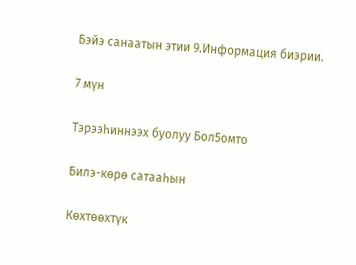Бэйэ санаатын этии 9.Информация биэрии.

7 мүн

Тэрээһиннээх буолуу Бол5омто

Билэ-көрө сатааһын

Көхтөөхтүк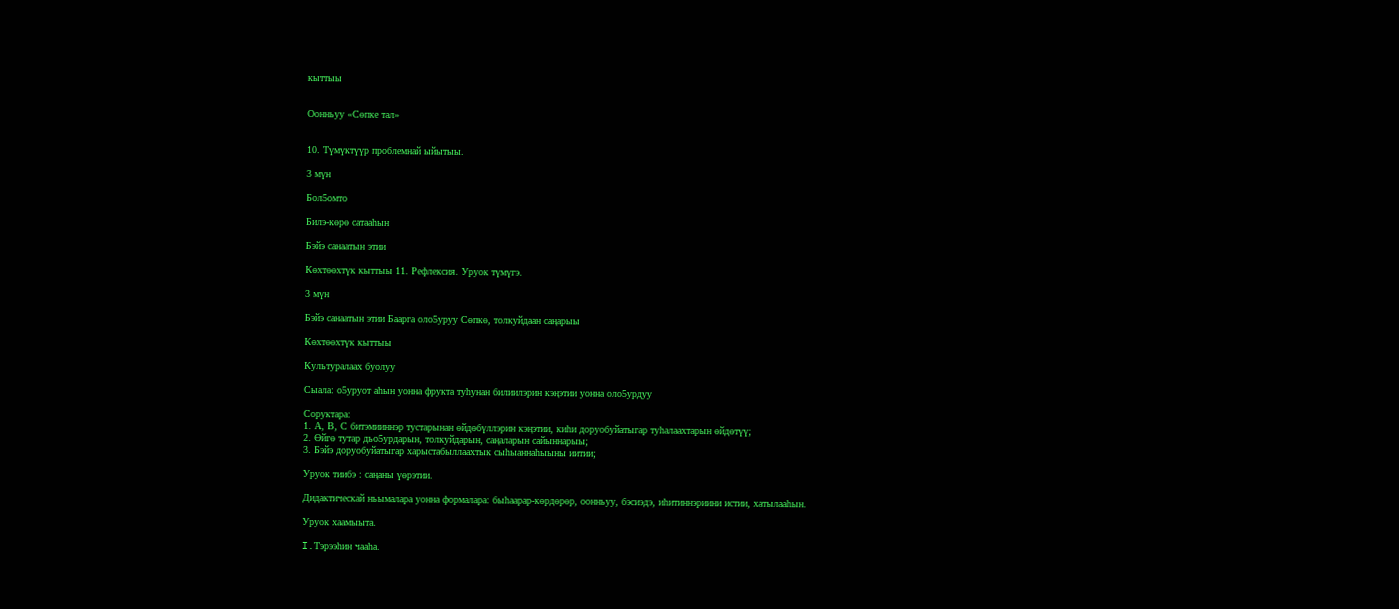кыттыы


Оонньуу «Сɵпке тал»


10. Түмүктүүр проблемнай ыйытыы.

3 мүн

Бол5омто

Билэ-көрө сатааһын

Бэйэ санаатын этии

Көхтөөхтүк кыттыы 11. Рефлексия. Уруок түмүгэ.

3 мүн

Бэйэ санаатын этии Баарга оло5уруу Сөпкө, толкуйдаан саңарыы

Көхтөөхтүк кыттыы

Культуралаах буолуу

Сыала: о5уруот аһын уонна фрукта туһунан билиилэрин кэңэтии уонна оло5урдуу

Соруктара:
1. А, В, С битэмииннэр тустарынан өйдөбүллэрин кэңэтии, киһи доруобуйатыгар туһалаахтарын өйдөтүү;
2. Өйгө тутар дьо5урдарын, толкуйдарын, саңаларын сайыннарыы;
3. Бэйэ доруобуйатыгар харыстабыллаахтык сыһыаннаһыыны иитии;

Уруок тиибэ : саңаны үөрэтии.

Дидактическай ньымалара уонна формалара: быһаарар-көрдөрөр, оонньуу, бэсиэдэ, иһитиннэриини истии, хатылааһын.

Уруок хаамыыта.

I.Тэрээһин чааһа.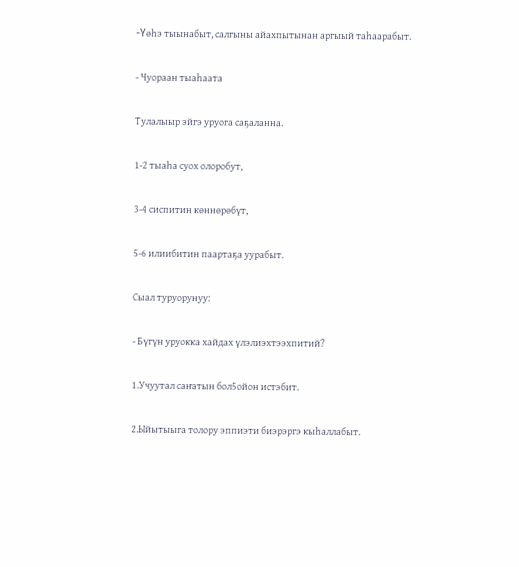-Υѳhэ тыынабыт, салгыны айахпытынан аргыый таhаарабыт.

- Чуораан тыаhаата

Тулалыыр эйгэ уруога саҕаланна.

1-2 тыаhа суох олоробут,

3-4 сиспитин кѳннѳрѳбүт,

5-6 илиибитин паартаҕа уурабыт.

Сыал туруорунуу:

- Бүгүн уруокка хайдах үлэлиэхтээхпитий?

1.Учуутал саҥатын бол5ойон истэбит.

2.Ыйытыыга толору эппиэти биэрэргэ кыhаллабыт.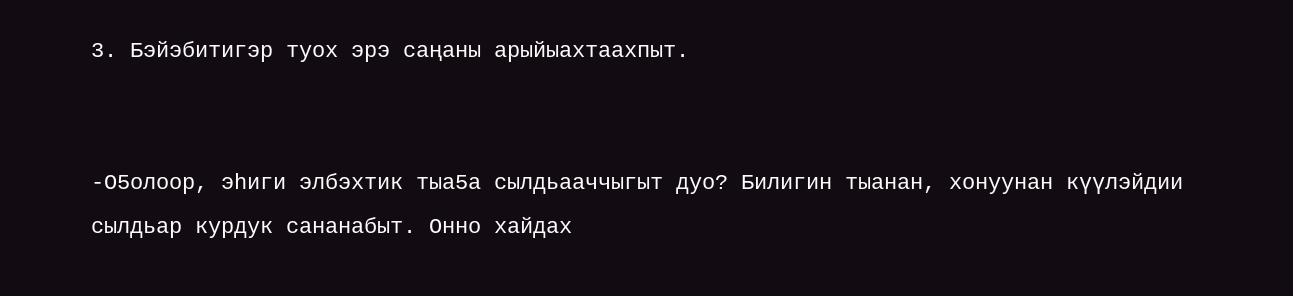3. Бэйэбитигэр туох эрэ саңаны арыйыахтаахпыт.


-О5олоор, эһиги элбэхтик тыа5а сылдьааччыгыт дуо? Билигин тыанан, хонуунан күүлэйдии сылдьар курдук сананабыт. Онно хайдах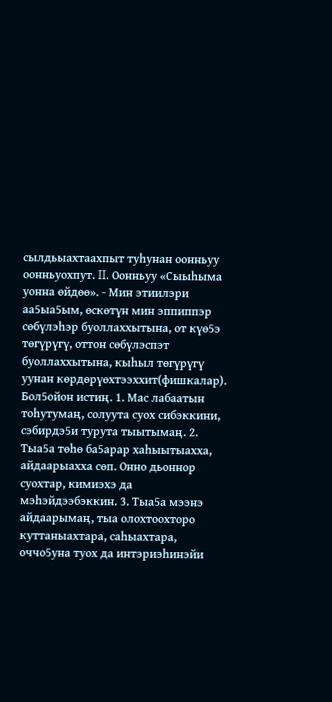сылдьыахтаахпыт туһунан оонньуу оонньуохпут. II. Оонньуу «Сыыһыма уонна өйдөө». - Мин этиилэри аа5ыа5ым, өскөтүн мин эппиппэр сөбүлэһэр буоллаххытына, от күө5э төгүрүгү, оттон сөбүлэспэт буоллаххытына, кыһыл төгүрүгү уунан көрдөрүөхтээххит(фишкалар). Бол5ойон истиң. 1. Мас лабаатын тоһутумаң, солуута суох сибэккини, сэбирдэ5и турута тыытымаң. 2. Тыа5а төһө ба5арар хаһыытыахха, айдаарыахха сөп. Онно дьоннор суохтар, кимиэхэ да мэһэйдээбэккин. 3. Тыа5а мээнэ айдаарымаң, тыа олохтоохторо куттаныахтара, саһыахтара, оччо5уна туох да интэриэһинэйи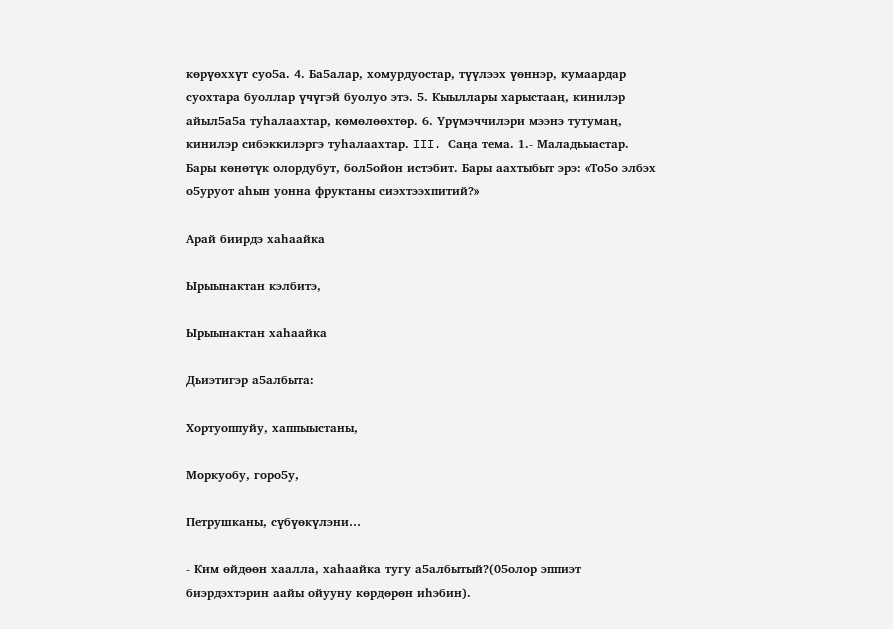көрүөххүт суо5а. 4. Ба5алар, хомурдуостар, түүлээх үөннэр, кумаардар суохтара буоллар үчүгэй буолуо этэ. 5. Кыыллары харыстааң, кинилэр айыл5а5а туһалаахтар, көмөлөөхтөр. 6. Үрүмэччилэри мээнэ тутумаң, кинилэр сибэккилэргэ туһалаахтар. III. Саңа тема. 1.- Маладьыастар. Бары көнөтүк олордубут, бол5ойон истэбит. Бары аахтыбыт эрэ: «То5о элбэх о5уруот аһын уонна фруктаны сиэхтээхпитий?»

Арай биирдэ хаһаайка

Ырыынактан кэлбитэ,

Ырыынактан хаһаайка

Дьиэтигэр а5албыта:

Хортуоппуйу, хаппыыстаны,

Моркуобу, горо5у,

Петрушканы, сүбүөкүлэни…

- Ким өйдөөн хаалла, хаһаайка тугу а5албытый?(05олор эппиэт биэрдэхтэрин аайы ойууну кɵрдɵрɵн иhэбин).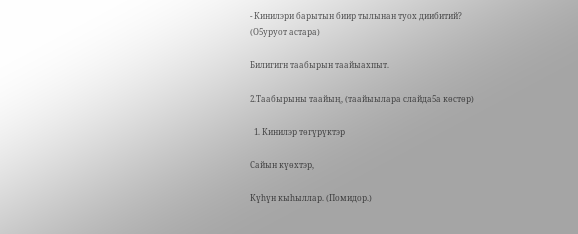- Кинилэри барытын биир тылынан туох диибитий? (О5уруот астара)

Билигигн таабырын таайыахпыт.

2.Таабырыны таайың, (таайыылара слайда5а кɵстɵр)

  1. Кинилэр төгүрүктэр

Сайын күөхтэр,

Күhүн кыhыллар. (Помидор.)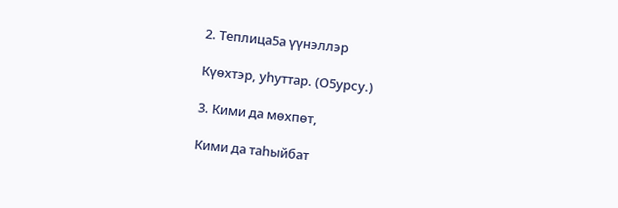2. Теплица5а үүнэллэр

Күөхтэр, уhуттар. (О5урсу.)

3. Кими да мөхпөт,

Кими да таhыйбат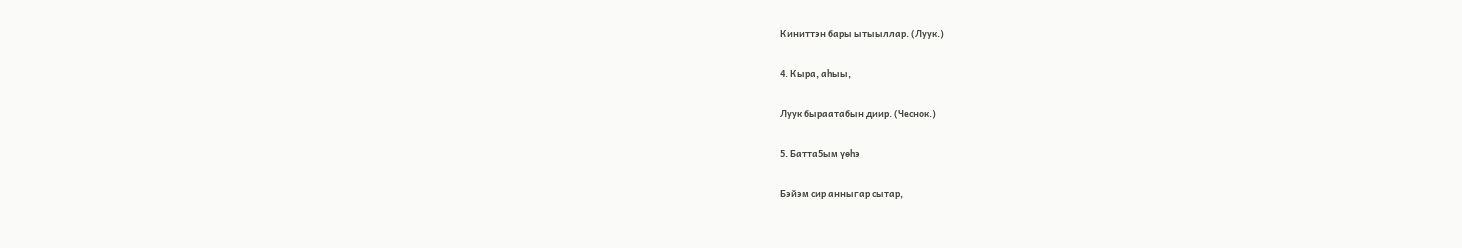Киниттэн бары ытыыллар. (Луук.)

4. Кыра, аhыы,

Луук быраатабын диир. (Чеснок.)

5. Батта5ым үөһэ

Бэйэм сир анныгар сытар,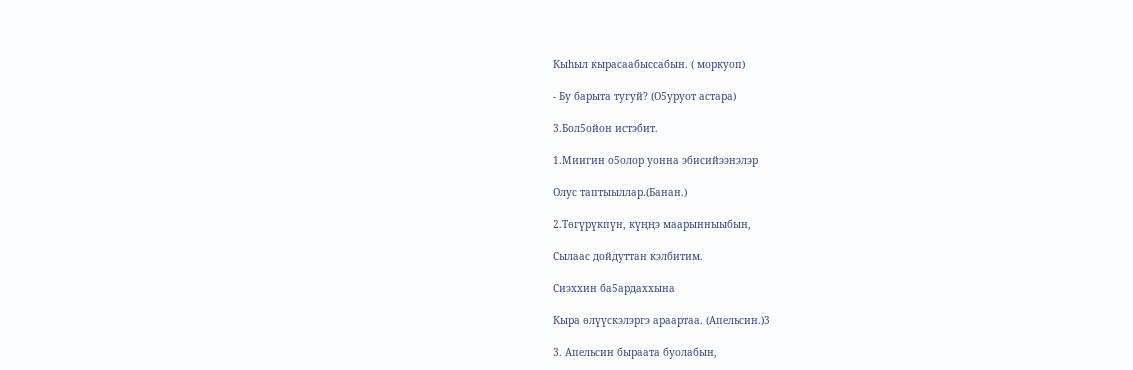Кыһыл кырасаабыссабын. ( моркуоп)

- Бу барыта тугуй? (О5уруот астара)

3.Бол5ойон истэбит.

1.Миигин о5олор уонна эбисийээнэлэр

Олус таптыыллар.(Банан.)

2.Төгүрүкпүн, күңңэ маарынныыбын,

Сылаас дойдуттан кэлбитим.

Сиэххин ба5ардаххына

Кыра өлүүскэлэргэ араартаа. (Апельсин.)3

3. Апельсин быраата буолабын,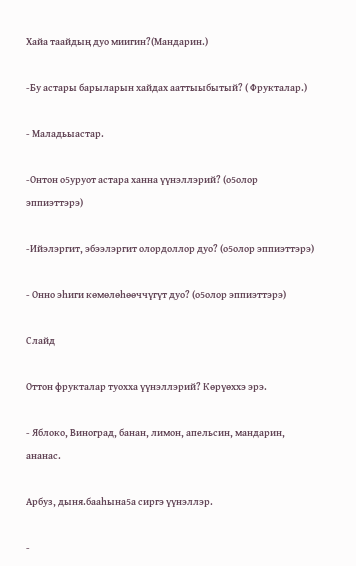Хайа таайдың дуо миигин?(Мандарин.)

-Бу астары барыларын хайдах ааттыыбытый? ( Фрукталар.)

- Маладьыастар.

-Онтон о5уруот астара ханна үүнэллэрий? (о5олор эппиэттэрэ)

-Ийэлэргит, эбээлэргит олордоллор дуо? (о5олор эппиэттэрэ)

- Онно эһиги көмөлөһөөччүгүт дуо? (о5олор эппиэттэрэ)

Слайд

Оттон фрукталар туохха үүнэллэрий? Көрүөххэ эрэ.

- Яблоко, Виноград, банан, лимон, апельсин, мандарин, ананас.

Арбуз, дыня.бааһына5а сиргэ үүнэллэр.

-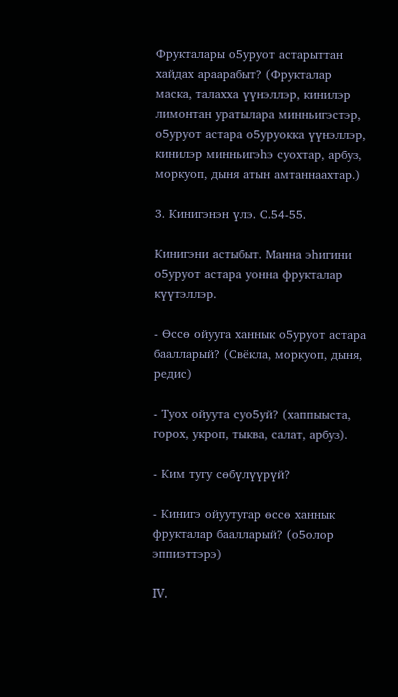Фрукталары о5уруот астарыттан хайдах араарабыт? (Фрукталар маска, талахха үүнэллэр, кинилэр лимонтан уратылара минньигэстэр, о5уруот астара о5уруокка үүнэллэр, кинилэр минньигэhэ суохтар, арбуз, моркуоп, дыня атын амтаннаахтар.)

3. Кинигэнэн үлэ. С.54-55.

Кинигэни астыбыт. Манна эhигини о5уруот астара уонна фрукталар күүтэллэр.

- Өссө ойууга ханнык о5уруот астара баалларый? (Свёкла, моркуоп, дыня, редис)

- Туох ойуута суо5уй? (хаппыыста, горох, укроп, тыква, салат, арбуз).

- Ким тугу сөбүлүүрүй?

- Кинигэ ойуутугар өссө ханнык фрукталар баалларый? (о5олор эппиэттэрэ)

IV.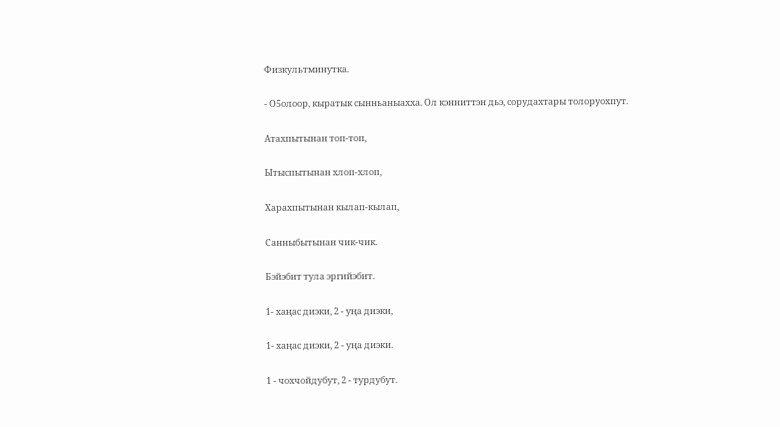Физкультминутка.

- О5олоор, кыратык сынньаныахха. Ол кэнниттэн дьэ, сорудахтары толоруохпут.

Атахпытынан топ-топ,

Ытыспытынан хлоп-хлоп,

Харахпытынан кылап-кылап,

Санныбытынан чик-чик.

Бэйэбит тула эргийэбит.

1- хаңас диэки, 2 - уңа диэки,

1- хаңас диэки, 2 - уңа диэки.

1 - чохчойдубут, 2 - турдубут.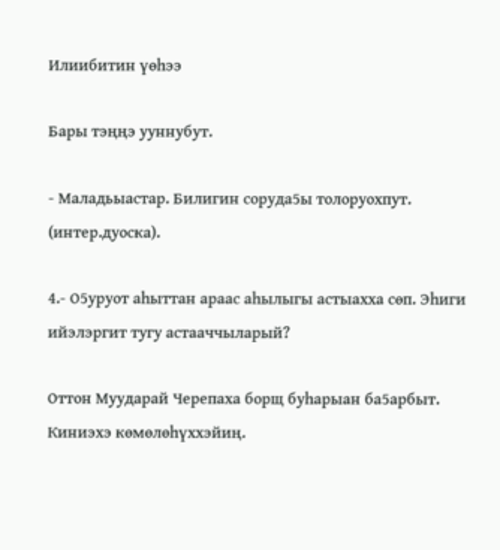Илиибитин үѳhээ

Бары тэңңэ ууннубут.

- Маладьыастар. Билигин соруда5ы толоруохпут. (интер.дуоска).

4.- О5уруот аhыттан араас аhылыгы астыахха сөп. Эһиги ийэлэргит тугу астааччыларый?

Оттон Муударай Черепаха борщ буhарыан ба5арбыт. Киниэхэ көмөлөһүххэйиң.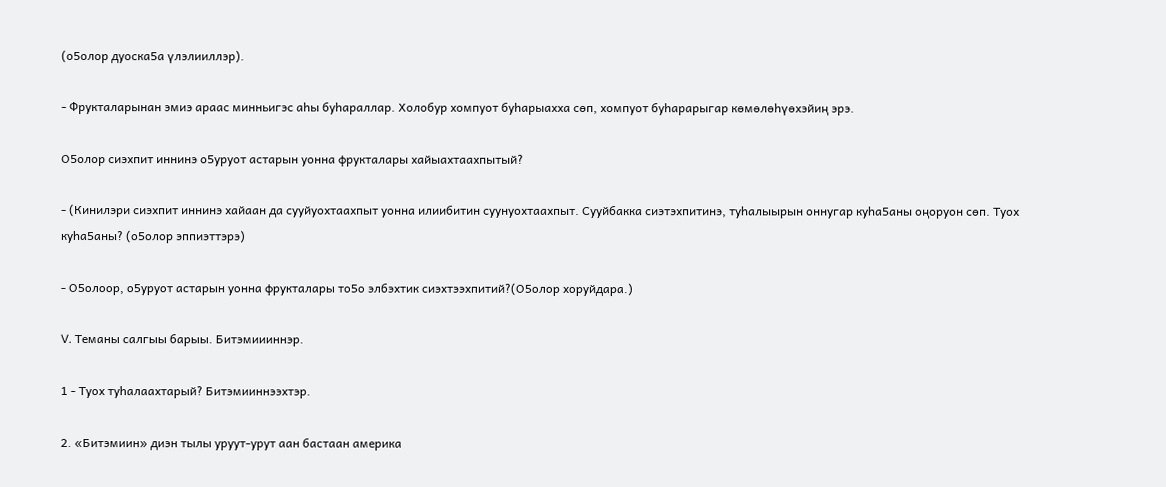(о5олор дуоска5а үлэлииллэр).

- Фрукталарынан эмиэ араас минньигэс аhы буhараллар. Холобур хомпуот буһарыахха сөп, хомпуот буhарарыгар көмөлөһүөхэйиң эрэ.

О5олор сиэхпит иннинэ о5уруот астарын уонна фрукталары хайыахтаахпытый?

- (Кинилэри сиэхпит иннинэ хайаан да сууйуохтаахпыт уонна илиибитин суунуохтаахпыт. Сууйбакка сиэтэхпитинэ, туһалыырын оннугар куһа5аны оңоруон сөп. Туох куһа5аны? (о5олор эппиэттэрэ)

- О5олоор, о5уруот астарын уонна фрукталары то5о элбэхтик сиэхтээхпитий?(О5олор хоруйдара.)

V. Теманы салгыы барыы. Битэмиииннэр.

1 - Туох туһалаахтарый? Битэмииннээхтэр.

2. «Битэмиин» диэн тылы уруут-урут аан бастаан америка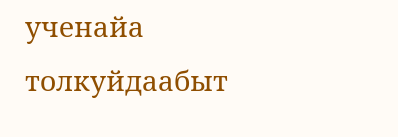ученайа толкуйдаабыт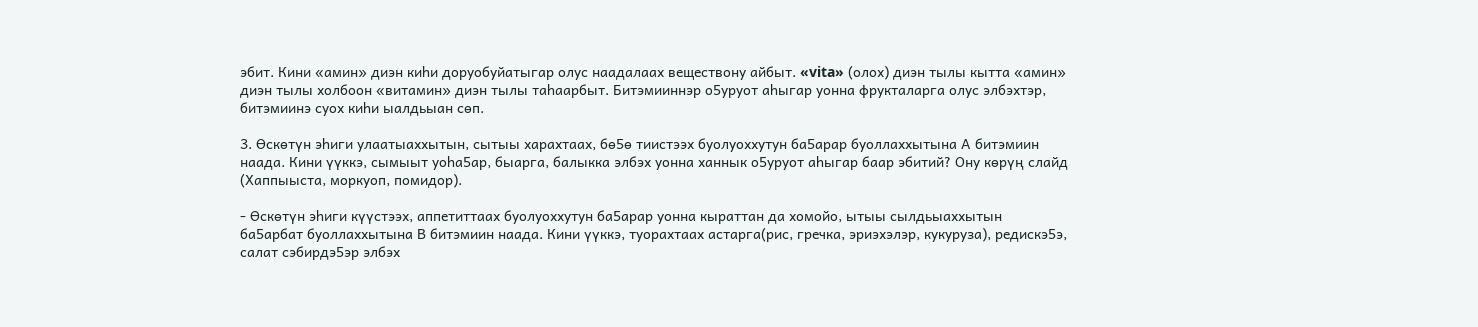эбит. Кини «амин» диэн киhи доруобуйатыгар олус наадалаах веществону айбыт. «vita» (олох) диэн тылы кытта «амин» диэн тылы холбоон «витамин» диэн тылы таhаарбыт. Битэмииннэр о5уруот аhыгар уонна фрукталарга олус элбэхтэр, битэмиинэ суох киhи ыалдьыан сөп.

3. Өскөтүн эhиги улаатыаххытын, сытыы харахтаах, бө5ө тиистээх буолуоххутун ба5арар буоллаххытына А битэмиин наада. Кини үүккэ, сымыыт уоhа5ар, быарга, балыкка элбэх уонна ханнык о5уруот аhыгар баар эбитий? Ону көрүң слайд
(Хаппыыста, моркуоп, помидор).

- Өскөтүн эhиги күүстээх, аппетиттаах буолуоххутун ба5арар уонна кыраттан да хомойо, ытыы сылдьыаххытын ба5арбат буоллаххытына В битэмиин наада. Кини үүккэ, туорахтаах астарга(рис, гречка, эриэхэлэр, кукуруза), редискэ5э, салат сэбирдэ5эр элбэх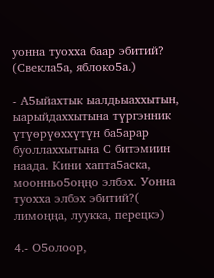уонна туохха баар эбитий? (Свекла5а, яблоко5а.)

- А5ыйахтык ыалдьыаххытын, ыарыйдаххытына түргэнник үтүөрүөххүтүн ба5арар буоллаххытына С битэмиин наада. Кини хапта5аска, моонньо5оңңо элбэх. Уонна туохха элбэх эбитий?( лимоңңа, луукка, перецкэ)

4.- О5олоор,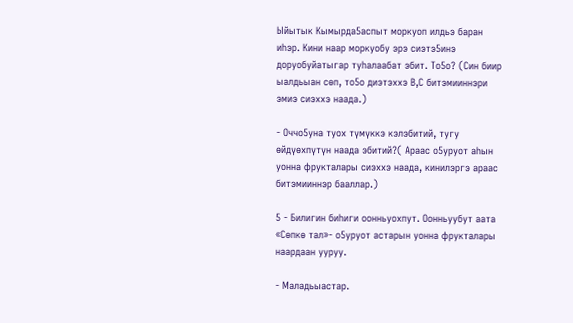Ыйытык Кымырда5аспыт моркуоп илдьэ баран иhэр. Кини наар моркуобу эрэ сиэтэ5инэ доруобуйатыгар туhалаабат эбит. То5о? (Син биир ыалдьыан сөп, то5о диэтэххэ В,С битэмииннэри эмиэ сиэххэ наада.)

- Оччо5уна туох түмүккэ кэлэбитий, тугу өйдүөхпүтүн наада эбитий?( Араас о5уруот аhын уонна фрукталары сиэххэ наада, кинилэргэ араас битэмииннэр бааллар.)

5 - Билигин биһиги оонньуохпут. Оонньуубут аата «Сөпкө тал»- о5уруот астарын уонна фрукталары наардаан ууруу.

- Маладьыастар.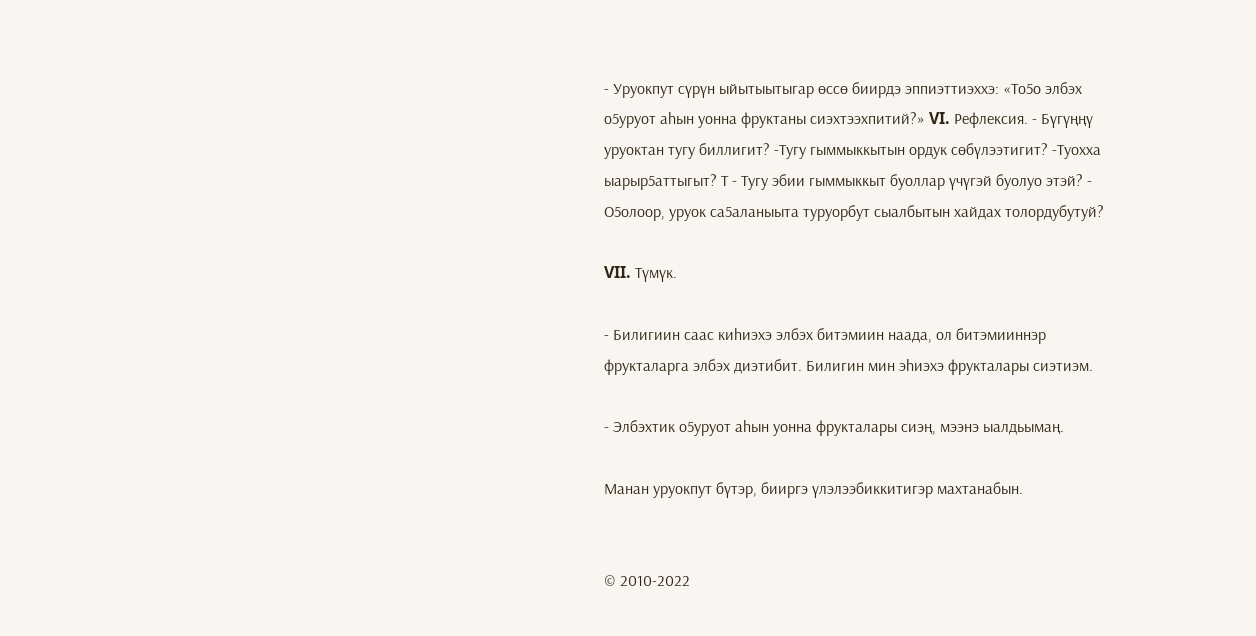- Уруокпут сүрүн ыйытыытыгар өссө биирдэ эппиэттиэххэ: «То5о элбэх о5уруот аһын уонна фруктаны сиэхтээхпитий?» VI. Рефлексия. - Бүгүңңү уруоктан тугу биллигит? -Тугу гыммыккытын ордук сөбүлээтигит? -Туохха ыарыр5аттыгыт? Т - Тугу эбии гыммыккыт буоллар үчүгэй буолуо этэй? - О5олоор, уруок са5аланыыта туруорбут сыалбытын хайдах толордубутуй?

VII. Түмүк.

- Билигиин саас киһиэхэ элбэх битэмиин наада, ол битэмииннэр фрукталарга элбэх диэтибит. Билигин мин эһиэхэ фрукталары сиэтиэм.

- Элбэхтик о5уруот аһын уонна фрукталары сиэң, мээнэ ыалдьымаң.

Манан уруокпут бүтэр, бииргэ үлэлээбиккитигэр махтанабын.


© 2010-2022